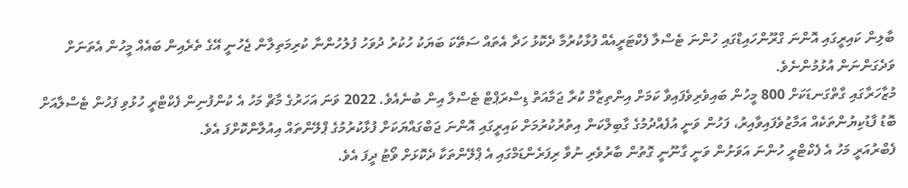ބާލިން ކައިރީގައި އޮންނަ ގްރޫންހައިޑްގައި ހުންނަ ޓެސްލާ ފެކްޓަރީއެއް ފުޅާކުރުމާ ދެކޮޅު ހަދާ އެތައް ސަތޭކަ ބަޔަކު ހުކުރު ދުވަހު ފުލުހުންނާ ކުރިމަތިލާން ޖެހުނީ އޭގެ ތެރެއިން ބައެއް މީހުން އެތަނަށް ވަދެގަންނަން އުޅުމުންނެވެ.
މުޒާހަރާގައި ގާތްގަނޑަކަށް 800 މީހުން ބައިވެރިވެފައިވާ ކަމަށް އިންތިޒާމް ކުރާ ޖަމާއަތް ޑިސްރަޕްޓް ޓެސްލާ އިން ބުނެއެވެ. 2022 ވަނަ އަހަރުގެ މާޗް މަހު އެ ކުންފުނިން ފެކްޓްރީ ހުޅުވި ފަހުން ޓެސްލާއަށް ބޮޑު ފާޑުކިޔުންތަކެއް އަމާޒުވެފައިވާއިރު، ފަހުން ވަނީ އުފެއްދުމުގެ ގާބިލްކަން އިތުރުކުރުމަށް ކައިރީގައި އޮންނަ ޖަބްގައްޔަކަށް ފުޅާކުރުމުގެ ޕްލޭންތައް އިއުލާންކޮށްފަ އެވެ.
ފެބްރުއަރީ މަހު އެ ފެކްޓްރީ ހުންނަ އަވަށުން ވަނީ ގާނޫނީ ގޮތުން ބާރުވެރި ނުވާ ރިފަރެންޑަމްގައި އެ ޕްލޭންތަކާ ދެކޮޅަށް ވޯޓު ދީފަ އެވެ.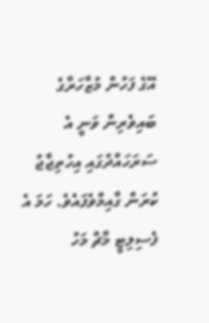އޭގެ ފަހުން މުޒާހަރާގެ ބައިވެރިން ވަނީ އެ ސަރަހައްދުގައި އިހުތިޖާޖު ކުރަން ގާއިމްވެފައެވެ. ހަމަ އެ ފެސިލިޓީ މާޗް މަހު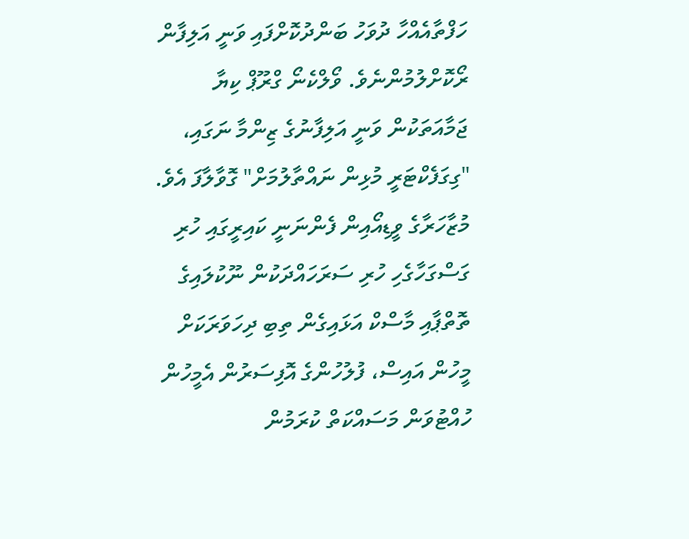ހަފްތާއެއްހާ ދުވަހު ބަންދުކޮށްފައި ވަނީ އަލިފާން ރޯކޮށްލުމުންނެވެ. ވޯލްކެނޯ ގްރޫޕް ކިޔާ ޖަމާއަތަކުން ވަނީ އަލިފާނުގެ ޒިންމާ ނަގައި، "ގިގަފެކްޓަރީ މުޅިން ނައްތާލުމަށް" ގޮވާލާފަ އެވެ.
މުޒާހަރާގެ ވީޑިއޯއިން ފެންނަނީ ކައިރީގައި ހުރި ގަސްގަހާގެހި ހުރި ސަރަހައްދަކުން ނޫކުލައިގެ ތޮތްޕާއި މާސްކް އަޅައިގެން ތިބި ދިހަވަރަކަށް މީހުން އައިސް، ފުލުހުންގެ އޮފިސަރުން އެމީހުން ހުއްޓުވަން މަސައްކަތް ކުރަމުން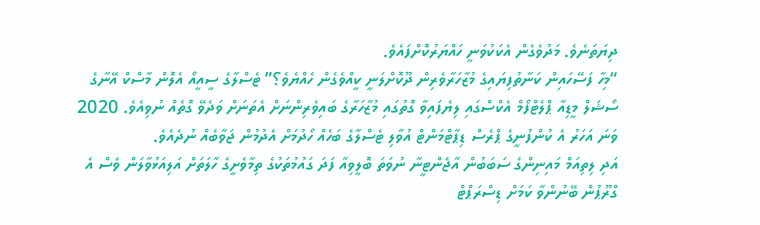ދިޔަތަނެވެ. މަދުވެގެން އެކަކުވަނީ ހައްޔަރުކޮށްފައެވެ.
“މިހާ ފަސޭހައިން ކަނާތުފިޔައިގެ މުޒާހަރާވެރިން ދޫކޮށްލަނީ ކީއްވެގެން ހެއްޔެވެ؟” ޓެސްލާގެ ސީއީއޯ އެލޮން މާސްކް އޭނާގެ ސޯޝަލް މީޑިއާ ޕްލެޓްފޯމް އެކްސްގައި ލިޔެފައިވާ ގޮތުގައި މުޒާހަރާގެ ބައިވެރިންނަށް އެތަނަށް ވަދެވޭ ގޮތެއް ނުވިއެވެ. 2020 ވަނަ އަހަރު އެ ކުންފުނީގެ ޕްރެސް ޑިޕާޓްމަންޓް އުވާލި ޓެސްލާގެ ބަހެއް ހޯދުމަށް އެދުމުން ޖަވާބެއް ނުދެއެވެ.
އަދި ލިތިއަމް މައިނިންގެ ސަބަބުން އާޖެންޓީނާ ނުވަތަ ބޮލީވިއާ ފަދަ ގައުމުތަކުގެ ތިމާވެށީގެ ހާލަތަށް އަލިއަޅުވާލަން ވެސް އެ ގްރޫޕުން ބޭނުންވާ ކަމަށް ޑިސްރަޕްޓް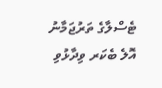ޓެސްލާގެ ތަރުޖަމާނު އޮލެ ބެކަރ ވިދާޅުވި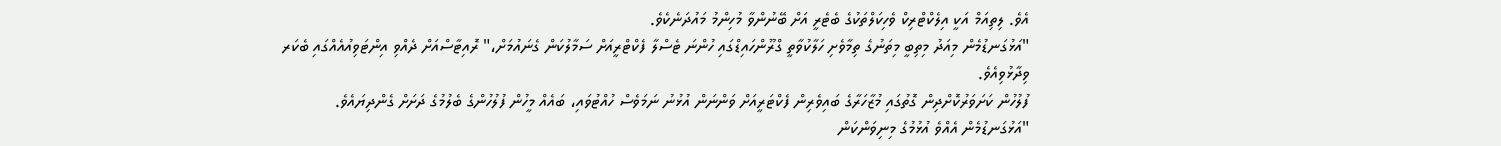އެވެ. ލިތިއަމް އަކީ އިލެކްޓްރިކް ވެހިކަލްތަކުގެ ބެޓެރީ އަށް ބޭނުންވާ މުހިންމު މައުދަނެކެވެ.
"އަޅުގަނޑުމެން މިއަދު މިތިބީ މިތަނުގެ ތިމާވެށި ހަލާކުވާތީ ގްރޫންހައިޑްގައި ހުންނަ ޓެސްލާ ފެކްޓްރީއަށް ސަމާލުކަން ގެނައުމަށް،" ރޮއިޓާސްއަށް ދެއްވި އިންޓަވިއުއެއްގައި ބެކަރ ވިދާޅުވިއެވެ.
ފުލުހުން ކަށަވަރުކޮށްދިން ގޮތުގައި މުޒާހަރާގެ ބައިވެރިން ފެކްޓަރީއަށް ވަންނަން އުޅުނު ނަމަވެސް ހުއްޓުވައި، ބައެއް މީހުން ފުލުހުންގެ ބެލުމުގެ ދަށަށް ގެންދިޔައެވެ.
"އަޅުގަނޑުމެން އެއްވެ އުޅުމުގެ މިނިވަންކަން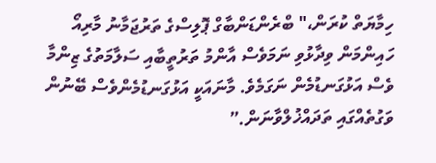ހިމާޔަތް ކުރަން،" ބްރެންޑަންބާގް ޕޮލިސްގެ ތަރުޖަމާނު މާރިއޯ ހައިންމަން ވިދާޅުވި ނަމަވެސް އާންމު ތަރުތީބާއި ސަލާމަތުގެ ޒިންމާ ވެސް އަޅުގަނޑުމެން ނަގަމެވެ. މާނައަކީ އަޅުގަނޑުމެންވެސް ބޭނުން ވަގުތެއްގައި ތަދައްޚުލްވާނަން.”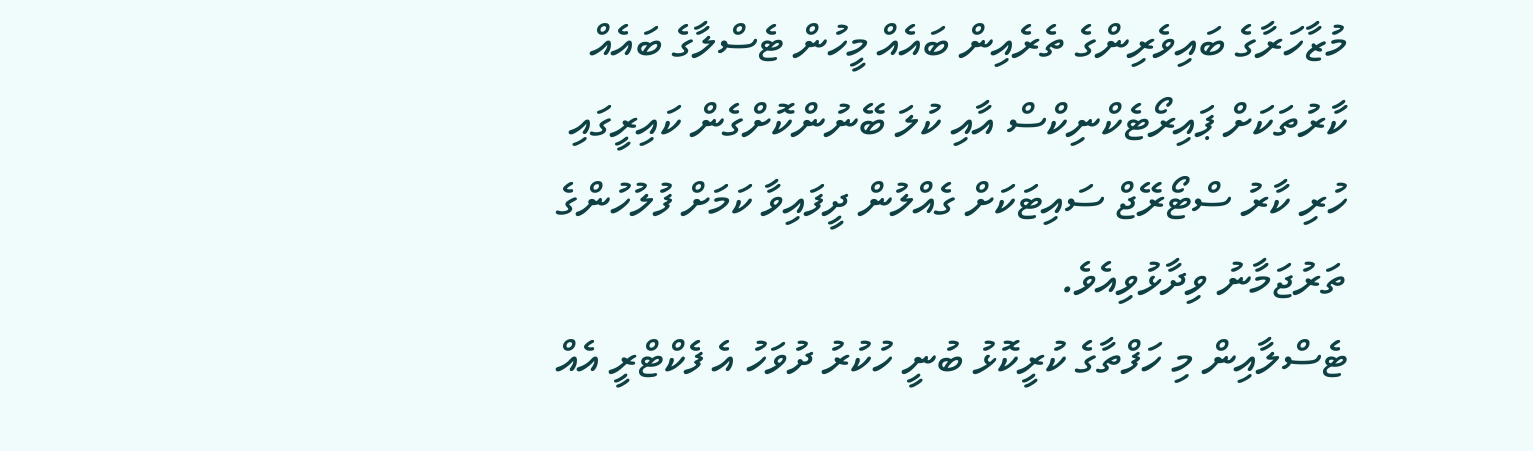މުޒާހަރާގެ ބައިވެރިންގެ ތެރެއިން ބައެއް މީހުން ޓެސްލާގެ ބައެއް ކާރުތަކަށް ޕައިރޯޓެކްނިކްސް އާއި ކުލަ ބޭނުންކޮށްގެން ކައިރީގައި ހުރި ކާރު ސްޓޯރޭޖް ސައިޓަކަށް ގެއްލުން ދީފައިވާ ކަމަށް ފުލުހުންގެ ތަރުޖަމާނު ވިދާޅުވިއެވެ.
ޓެސްލާއިން މި ހަފްތާގެ ކުރީކޮޅު ބުނީ ހުކުރު ދުވަހު އެ ފެކްޓްރީ އެއް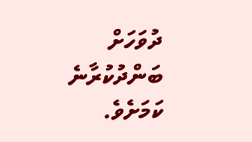ދުވަހަށް ބަންދުކުރާނެ ކަމަށެވެ.